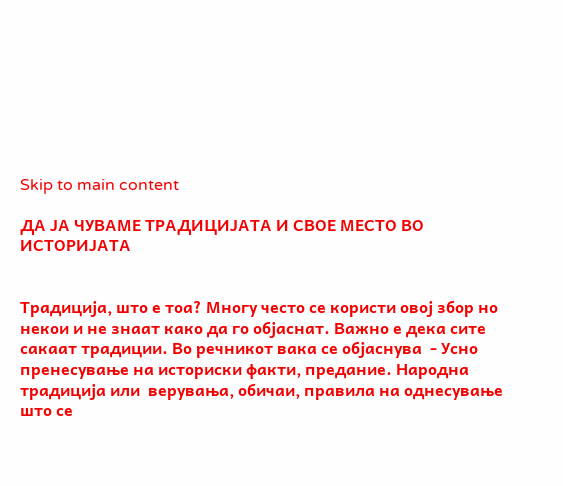Skip to main content

ДА ЈА ЧУВАМЕ ТРАДИЦИЈАТА И СВОЕ МЕСТО ВО ИСТОРИЈАТА


Традиција, што е тоа? Многу често се користи овој збор но некои и не знаат како да го објаснат. Важно е дека сите сакаат традиции. Во речникот вака се објаснува  - Усно пренесување на историски факти, предание. Народна традиција или  верувања, обичаи, правила на однесување што се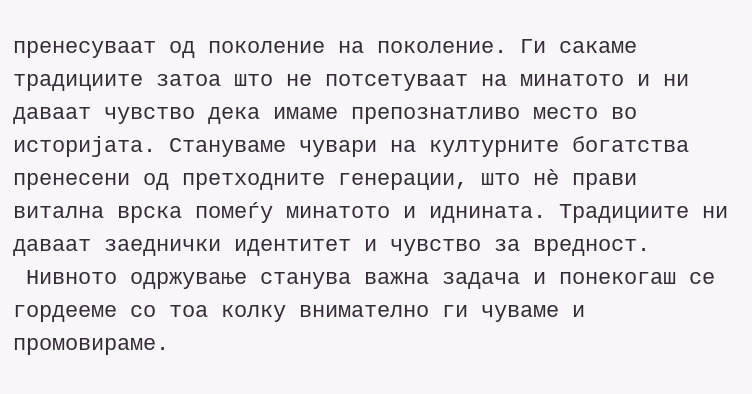пренесуваат од поколение на поколение. Ги сакаме традициите затоа што не потсетуваат на минатото и ни даваат чувство дека имаме препознатливо место во историјата. Стануваме чувари на културните богатства пренесени од претходните генерации, што нè прави витална врска помеѓу минатото и иднината. Традициите ни даваат заеднички идентитет и чувство за вредност.
 Нивното одржување станува важна задача и понекогаш се гордееме со тоа колку внимателно ги чуваме и промовираме.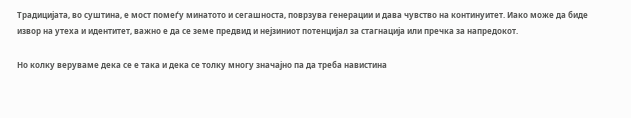Традицијата, во суштина, е мост помеѓу минатото и сегашноста, поврзува генерации и дава чувство на континуитет. Иако може да биде извор на утеха и идентитет, важно е да се земе предвид и нејзиниот потенцијал за стагнација или пречка за напредокот.

Но колку веруваме дека се е така и дека се толку многу значајно па да треба навистина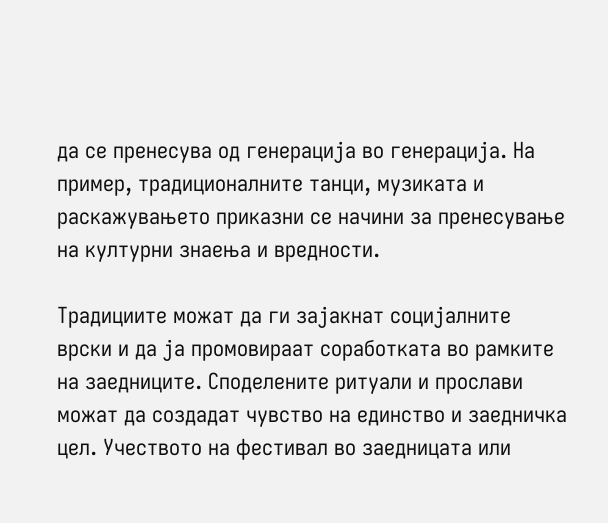да се пренесува од генерација во генерација. На пример, традиционалните танци, музиката и раскажувањето приказни се начини за пренесување на културни знаења и вредности.

Традициите можат да ги зајакнат социјалните врски и да ја промовираат соработката во рамките на заедниците. Споделените ритуали и прослави можат да создадат чувство на единство и заедничка цел. Учеството на фестивал во заедницата или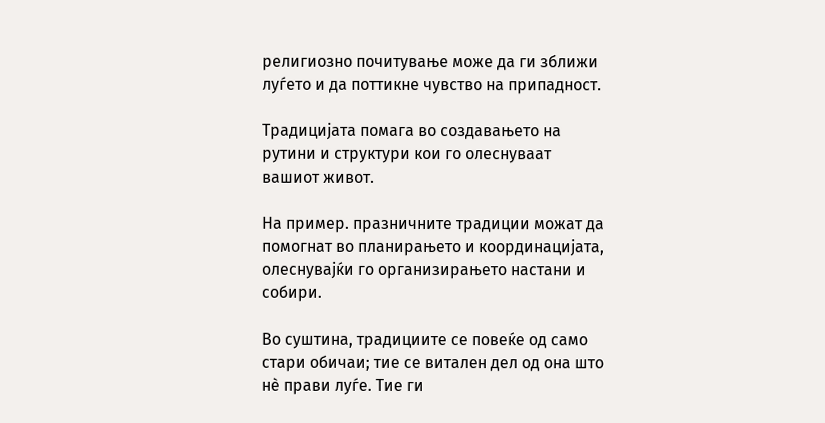религиозно почитување може да ги зближи луѓето и да поттикне чувство на припадност.

Традицијата помага во создавањето на рутини и структури кои го олеснуваат вашиот живот.

На пример. празничните традиции можат да помогнат во планирањето и координацијата, олеснувајќи го организирањето настани и собири.

Во суштина, традициите се повеќе од само стари обичаи; тие се витален дел од она што нè прави луѓе. Тие ги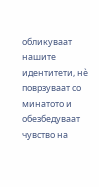обликуваат нашите идентитети, нè поврзуваат со минатото и обезбедуваат чувство на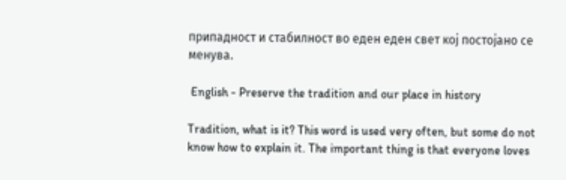припадност и стабилност во еден еден свет кој постојано се менува.

 English - Preserve the tradition and our place in history

Tradition, what is it? This word is used very often, but some do not know how to explain it. The important thing is that everyone loves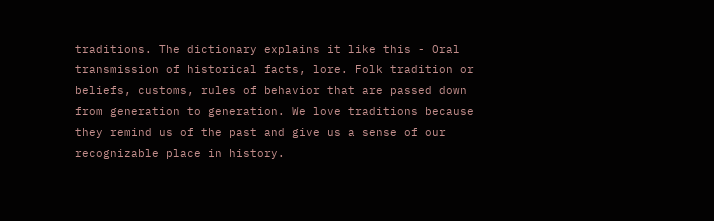traditions. The dictionary explains it like this - Oral transmission of historical facts, lore. Folk tradition or beliefs, customs, rules of behavior that are passed down from generation to generation. We love traditions because they remind us of the past and give us a sense of our recognizable place in history.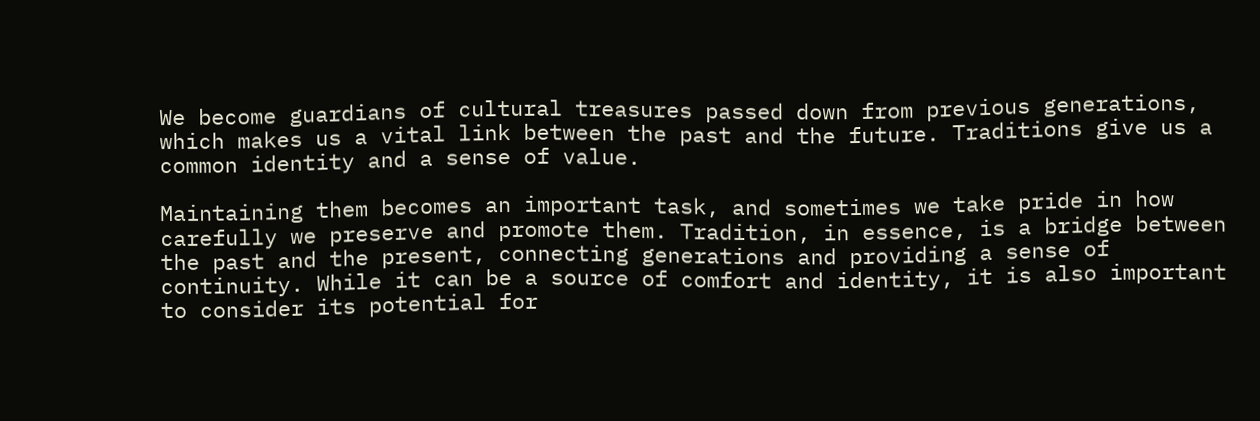We become guardians of cultural treasures passed down from previous generations, which makes us a vital link between the past and the future. Traditions give us a common identity and a sense of value.

Maintaining them becomes an important task, and sometimes we take pride in how carefully we preserve and promote them. Tradition, in essence, is a bridge between the past and the present, connecting generations and providing a sense of continuity. While it can be a source of comfort and identity, it is also important to consider its potential for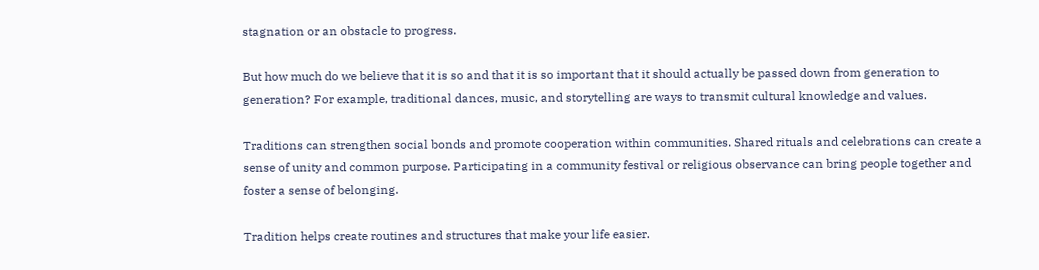stagnation or an obstacle to progress.

But how much do we believe that it is so and that it is so important that it should actually be passed down from generation to generation? For example, traditional dances, music, and storytelling are ways to transmit cultural knowledge and values.

Traditions can strengthen social bonds and promote cooperation within communities. Shared rituals and celebrations can create a sense of unity and common purpose. Participating in a community festival or religious observance can bring people together and foster a sense of belonging.

Tradition helps create routines and structures that make your life easier.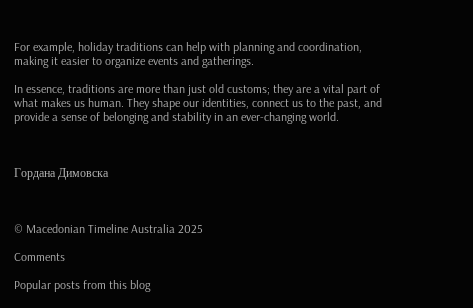For example, holiday traditions can help with planning and coordination, making it easier to organize events and gatherings.

In essence, traditions are more than just old customs; they are a vital part of what makes us human. They shape our identities, connect us to the past, and provide a sense of belonging and stability in an ever-changing world.



Гордана Димовска



© Macedonian Timeline Australia 2025

Comments

Popular posts from this blog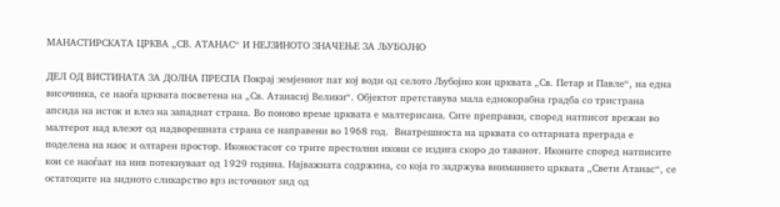МАНАСТИРСКАТА ЦРКВА „СВ. АТАНАС“ И НЕЈЗИНОТО ЗНАЧЕЊЕ ЗА ЉУБОЈНО

ДЕЛ ОД ВИСТИНАТА ЗА ДОЛНА ПРЕСПА Покрај земјениот пат кој води од селото Љубојно кон црквата „Св. Петар и Павле“, на една височинка, се наоѓа црквата посветена на „Св. Атанасиј Велики“. Објектот претставува мала еднокорабна градба со тристрана апсида на исток и влез на западнат страна. Во поново време црквата е малтерисана. Сите преправки, според натписот врежан во малтерот над влезот од надворешната страна се направени во 1968 год.  Внатрешноста на црквата со олтарната преграда е поделена на наос и олтарен простор. Иконостасот со трите престолни икони се издига скоро до таванот. Иконите според натписите кои се наоѓаат на нив потекнуваат од 1929 година. Најважната содржина, со која го задржува вниманието црквата „Свети Атанас“, се остатоците на ѕидното сликарство врз источниот ѕид од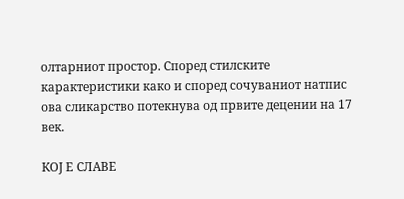олтарниот простор. Според стилските карактеристики како и според сочуваниот натпис ова сликарство потекнува од првите децении на 17 век.

КОЈ Е СЛАВЕ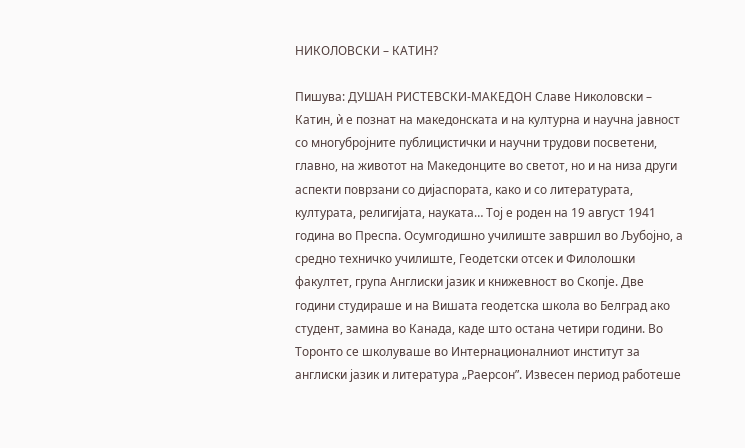НИКОЛОВСКИ – КАТИН?

Пишува: ДУШАН РИСТЕВСКИ-МАКЕДОН Славе Николовски – Катин, ѝ е познат на македонската и на културна и научна јавност со многубројните публицистички и научни трудови посветени, главно, на животот на Македонците во светот, но и на низа други аспекти поврзани со дијаспората, како и со литературата, културата, религијата, науката… Тој е роден на 19 август 1941 година во Преспа. Осумгодишно училиште завршил во Љубојно, а средно техничко училиште, Геодетски отсек и Филолошки факултет, група Англиски јазик и книжевност во Скопје. Две години студираше и на Вишата геодетска школа во Белград ако студент, замина во Канада, каде што остана четири години. Во Торонто се школуваше во Интернационалниот институт за англиски јазик и литература „Раерсон”. Извесен период работеше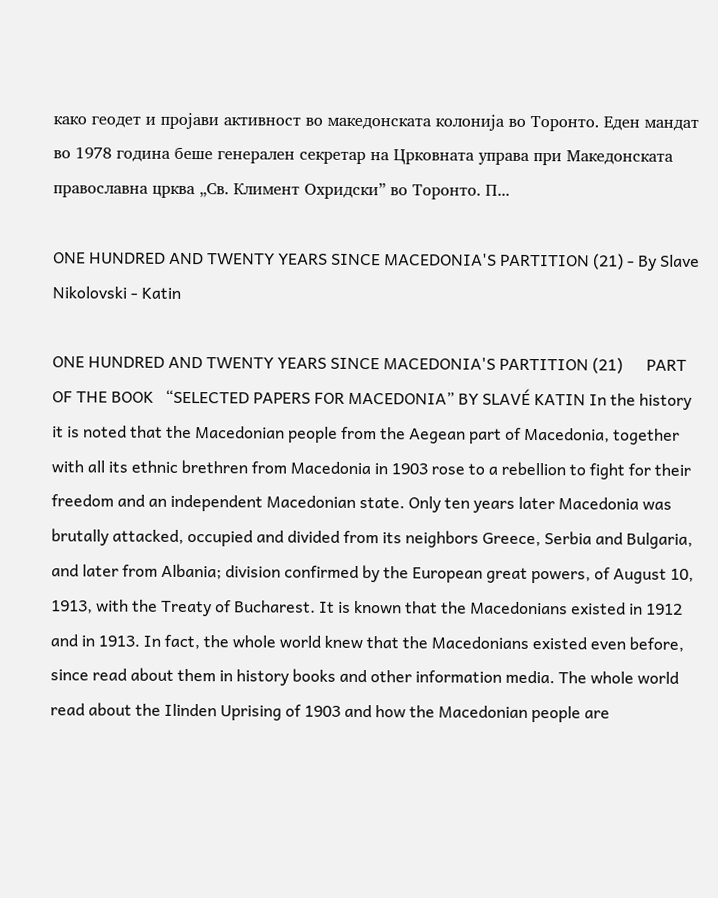како геодет и пројави активност во македонската колонија во Торонто. Еден мандат во 1978 година беше генерален секретар на Црковната управа при Македонската православна црква „Св. Климент Охридски” во Торонто. П...

ONE HUNDRED AND TWENTY YEARS SINCE MACEDONIA'S PARTITION (21) - By Slave Nikolovski - Katin

ONE HUNDRED AND TWENTY YEARS SINCE MACEDONIA'S PARTITION (21)      PART OF THE BOOK   “SELECTED PAPERS FOR MACEDONIA” BY SLAVÉ KATIN In the history it is noted that the Macedonian people from the Aegean part of Macedonia, together with all its ethnic brethren from Macedonia in 1903 rose to a rebellion to fight for their freedom and an independent Macedonian state. Only ten years later Macedonia was brutally attacked, occupied and divided from its neighbors Greece, Serbia and Bulgaria, and later from Albania; division confirmed by the European great powers, of August 10, 1913, with the Treaty of Bucharest. It is known that the Macedonians existed in 1912 and in 1913. In fact, the whole world knew that the Macedonians existed even before, since read about them in history books and other information media. The whole world read about the Ilinden Uprising of 1903 and how the Macedonian people are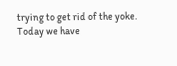trying to get rid of the yoke. Today we have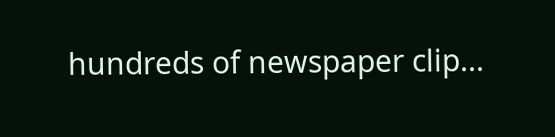hundreds of newspaper clip...